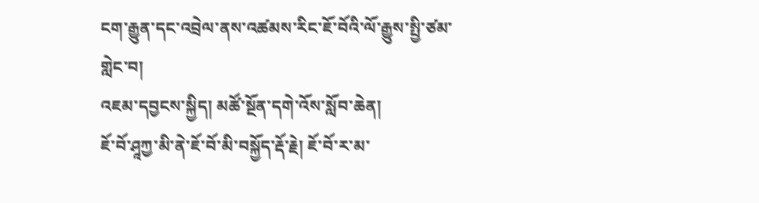ངག་རྒྱུན་དང་འབྲེལ་ནས་འཚམས་རིང་ཇོ་བོའི་ལོ་རྒྱུས་སྤྱི་ཙམ་གླེང་བ།
འཇམ་དབྱངས་སྐྱིད། མཚོ་སྔོན་དགེ་འོས་སློབ་ཆེན།
ཇོ་བོ་ཤཱཀྱ་མི་ནེ་ཇོ་བོ་མི་བསྐྱོད་རྡོ་རྗེ། ཇོ་བོ་ར་མ་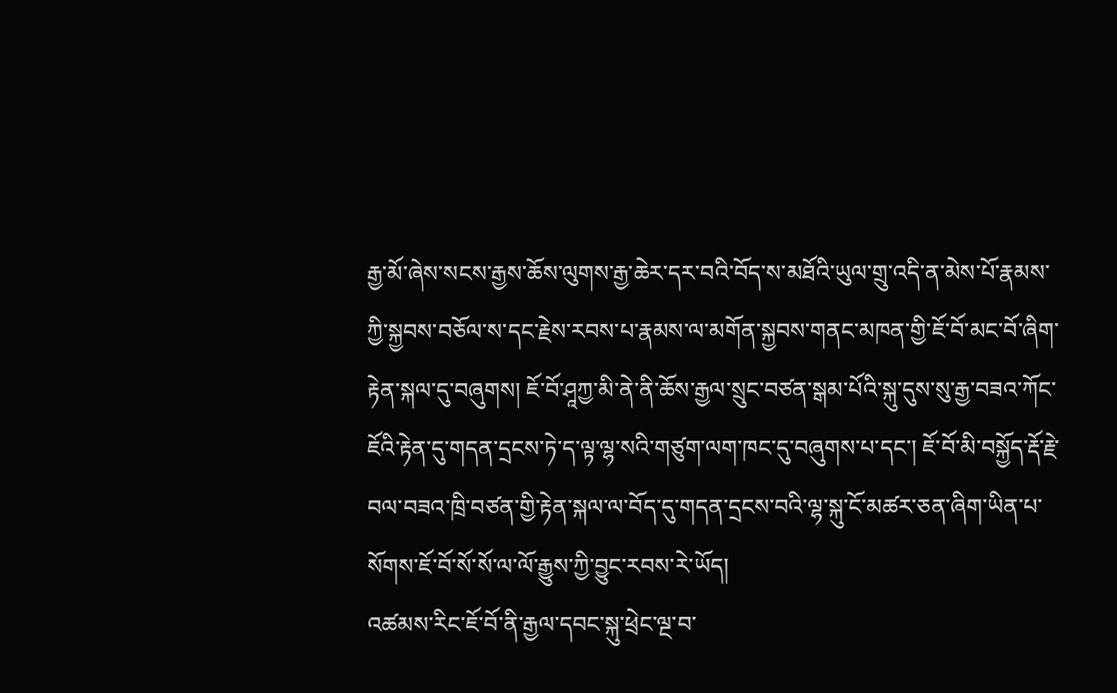རྒྱ་མོ་ཞེས་སངས་རྒྱས་ཆོས་ལུགས་རྒྱ་ཆེར་དར་བའི་བོད་ས་མཐོའི་ཡུལ་གྲུ་འདི་ན་མེས་པོ་རྣམས་ཀྱི་སྐྱབས་བཅོལ་ས་དང་རྗེས་རབས་པ་རྣམས་ལ་མགོན་སྐྱབས་གནང་མཁན་གྱི་ཇོ་བོ་མང་བོ་ཞིག་རྟེན་སྐལ་དུ་བཞུགས། ཇོ་བོ་ཤཱཀྱ་མི་ནེ་ནི་ཆོས་རྒྱལ་སྲུང་བཙན་སྒམ་པོའི་སྐུ་དུས་སུ་རྒྱ་བཟའ་ཀོང་ཇོའི་རྟེན་དུ་གདན་དྲངས་ཏེ་ད་ལྟ་ལྷ་སའི་གཙུག་ལག་ཁང་དུ་བཞུགས་པ་དང་། ཇོ་བོ་མི་བསྐྱོད་རྡོ་རྗེ་བལ་བཟའ་ཁྲི་བཙན་གྱི་རྟེན་སྐལ་ལ་བོད་དུ་གདན་དྲངས་བའི་ལྷ་སྐུ་ངོ་མཚར་ཅན་ཞིག་ཡིན་པ་སོགས་ཇོ་བོ་སོ་སོ་ལ་ལོ་རྒྱུས་ཀྱི་བྱུང་རབས་རེ་ཡོད།
འཚམས་རིང་ཇོ་བོ་ནི་རྒྱལ་དབང་སྐུ་ཕྲེང་ལྔ་བ་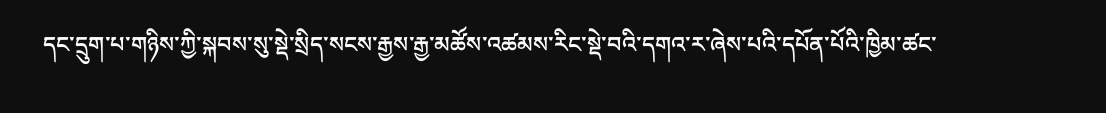དང་དྲུག་པ་གཉིས་ཀྱི་སྐབས་སུ་སྡེ་སྲིད་སངས་རྒྱས་རྒྱ་མཚོས་འཚམས་རིང་སྡེ་བའི་དགའ་ར་ཞེས་པའི་དཔོན་པོའི་ཁྱིམ་ཚང་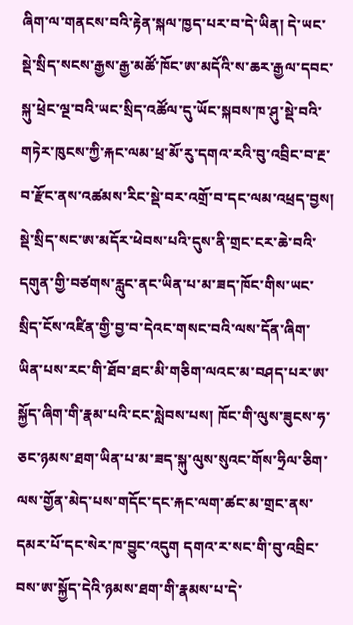ཞིག་ལ་གནངས་བའི་རྟེན་སྐལ་ཁྱད་པར་བ་དེ་ཡིན། དེ་ཡང་སྡེ་སྲིད་སངས་རྒྱས་རྒྱ་མཚོ་ཁོང་ཨ་མདོའི་ས་ཆར་རྒྱལ་དབང་སྐུ་ཕྲེང་ལྔ་བའི་ཡང་སྲིད་འཚོལ་དུ་ཡོང་སྐབས་ཁ་ཤུ་སྡེ་བའི་གཏེར་ཁུངས་ཀྱི་རྐང་ལམ་ཕྲ་མོ་རུ་དགའ་རའི་བུ་འབྲིང་བ་རྔ་བ་རྫོང་ནས་འཚམས་རིང་སྡེ་བར་འགྲོ་བ་དང་ལམ་འཕྲད་བྱས། སྡེ་སྲིད་སང་ཨ་མདོར་ཕེབས་པའི་དུས་ནི་གྲང་ངར་ཆེ་བའི་དགུན་གྱི་བཙགས་རླུང་ནང་ཡིན་པ་མ་ཟད་ཁོང་གིས་ཡང་སྲིད་ངོས་འཛིན་གྱི་བྱ་བ་དེའང་གསང་བའི་ལས་དོན་ཞིག་ཡིན་པས་རང་གི་ཐོབ་ཐང་མི་གཅིག་ལའང་མ་བཤད་པར་ཨ་སྐྱོད་ཞིག་གི་རྣམ་པའི་ངང་སླེབས་པས། ཁོང་གི་ལུས་ཟུངས་ཧ་ཅང་ཉམས་ཐག་ཡིན་པ་མ་ཟད་སྐུ་ལུས་སུའང་གོས་ཧྲིལ་ཅིག་ལས་གྱོན་མེད་པས་གདོང་དང་རྐང་ལག་ཚང་མ་གྲང་ནས་དམར་པོ་དང་སེར་ཁ་བྱུང་འདུག དགའ་ར་སང་གི་བུ་འབྲིང་བས་ཨ་སྐྱོད་དེའི་ཉམས་ཐག་གི་རྣམས་པ་དེ་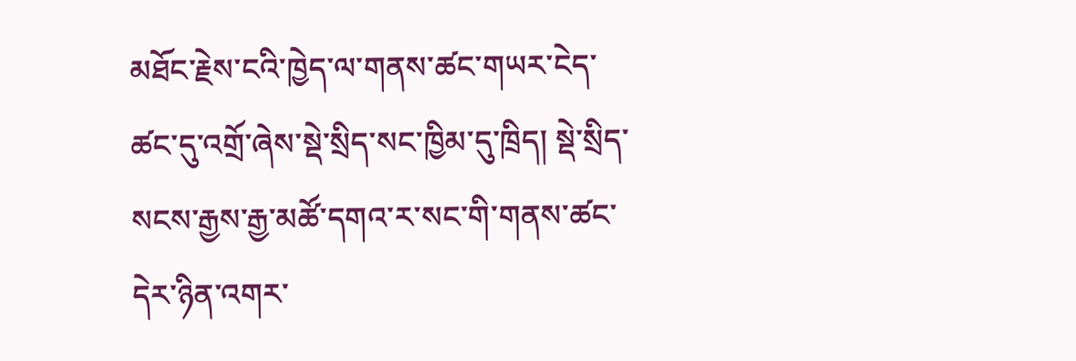མཐོང་རྗེས་ངའི་ཁྱེད་ལ་གནས་ཚང་གཡར་ངེད་ཚང་དུ་འགྲོ་ཞེས་སྡེ་སྲིད་སང་ཁྱིམ་དུ་ཁྲིད། སྡེ་སྲིད་སངས་རྒྱས་རྒྱ་མཚོ་དགའ་ར་སང་གི་གནས་ཚང་དེར་ཉིན་འགར་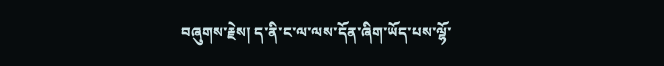བཞུགས་རྗེས། ད་ནི་ང་ལ་ལས་དོན་ཞིག་ཡོད་པས་ལྷོ་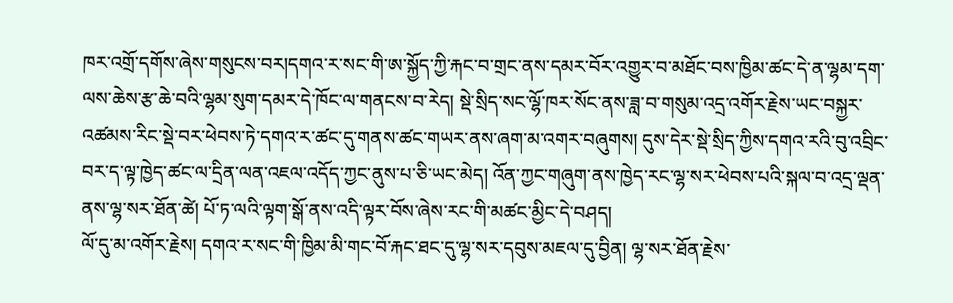ཁར་འགྲོ་དགོས་ཞེས་གསུངས་བར།དགའ་ར་སང་གི་ཨ་སྐྱོད་ཀྱི་རྐང་བ་གྲང་ནས་དམར་བོར་འགྱུར་བ་མཐོང་བས་ཁྱིམ་ཚང་དེ་ན་ལྷམ་དག་ལས་ཆེས་རྩ་ཆེ་བའི་ལྷམ་སུག་དམར་དེ་ཁོང་ལ་གནངས་བ་རེད། སྡེ་སྲིད་སང་ལྷོ་ཁར་སོང་ནས་ཟླ་བ་གསུམ་འདྲ་འགོར་རྗེས་ཡང་བསྐྱར་འཚམས་རིང་སྡེ་བར་ཕེབས་ཏེ་དགའ་ར་ཚང་དུ་གནས་ཚང་གཡར་ནས་ཞག་མ་འགར་བཞུགས། དུས་དེར་སྡེ་སྲིད་ཀྱིས་དགའ་རའི་བུ་འབྲིང་བར་ད་ལྟ་ཁྱེད་ཚང་ལ་དྲིན་ལན་འཇལ་འདོད་ཀྱང་ནུས་པ་ཅི་ཡང་མེད། འོན་ཀྱང་གཞུག་ནས་ཁྱེད་རང་ལྷ་སར་ཕེབས་པའི་སྐལ་བ་འདྲ་ལྡན་ནས་ལྷ་སར་ཐོན་ཚེ། པོ་ཏ་ལའི་ལྟག་སྒོ་ནས་འདི་ལྟར་བོས་ཞེས་རང་གི་མཚང་མྱིང་དེ་བཤད།
ལོ་དུ་མ་འགོར་རྗེས། དགའ་ར་སང་གི་ཁྱིམ་མི་གང་བོ་རྐང་ཐང་དུ་ལྷ་སར་དབུས་མཇལ་དུ་བྱིན། ལྷ་སར་ཐོན་རྗེས་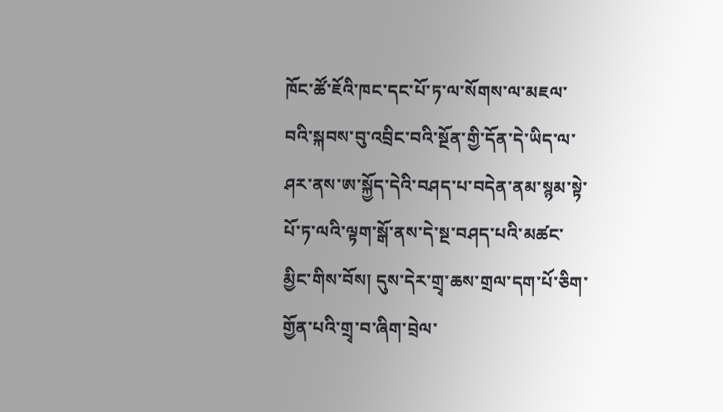ཁོང་ཚོ་ཇོའི་ཁང་དང་པོ་ཏ་ལ་སོགས་ལ་མཇལ་བའི་སྐབས་བུ་འབྲིང་བའི་སྔོན་གྱི་དོན་དེ་ཡིད་ལ་ཤར་ནས་ཨ་སྐྱོད་དེའི་བཤད་པ་བདེན་ནམ་སྙམ་སྟེ་པོ་ཏ་ལའི་ལྟག་སྒོ་ནས་དེ་སྔ་བཤད་པའི་མཚང་མྱིང་གིས་བོས། དུས་དེར་གྲྭ་ཆས་གྲལ་དག་པོ་ཅིག་གྱོན་པའི་གྲྭ་བ་ཞིག་བྲེལ་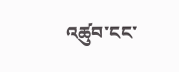འཚུབ་ངང་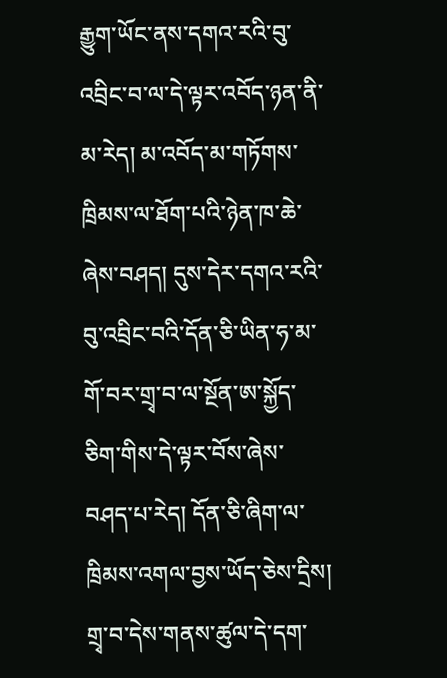རྒྱུག་ཡོང་ནས་དགའ་རའི་བུ་འབྲིང་བ་ལ་དེ་ལྟར་འབོད་ཉན་ནི་མ་རེད། མ་འབོད་མ་གཏོགས་ཁྲིམས་ལ་ཐོག་པའི་ཉེན་ཁ་ཆེ་ཞེས་བཤད། དུས་དེར་དགའ་རའི་བུ་འབྲིང་བའི་དོན་ཅི་ཡིན་ཧ་མ་གོ་བར་གྲྭ་བ་ལ་སྔོན་ཨ་སྐྱོད་ཅིག་གིས་དེ་ལྟར་བོས་ཞེས་བཤད་པ་རེད། དོན་ཅི་ཞིག་ལ་ཁྲིམས་འགལ་བྱས་ཡོད་ཅེས་དྲིས། གྲྭ་བ་དེས་གནས་ཚུལ་དེ་དག་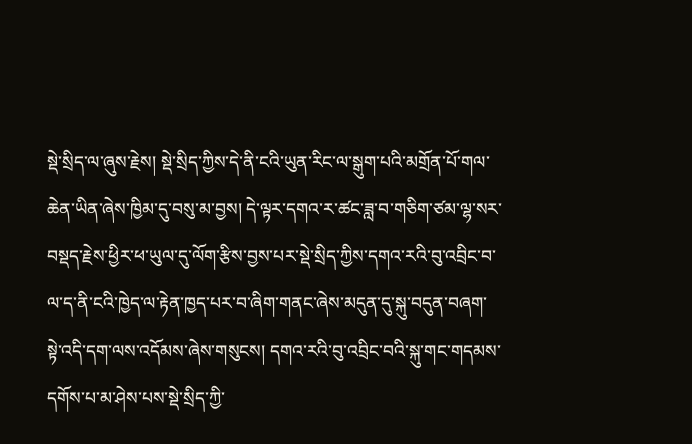སྡེ་སྲིད་ལ་ཞུས་རྗེས། སྡེ་སྲིད་ཀྱིས་དེ་ནི་ངའི་ཡུན་རིང་ལ་སྒུག་པའི་མགྲོན་པོ་གལ་ཆེན་ཡིན་ཞེས་ཁྱིམ་དུ་བསུ་མ་བྱས། དེ་ལྟར་དགའ་ར་ཚང་ཟླ་བ་གཅིག་ཙམ་ལྷ་སར་བསྡད་རྗེས་ཕྱིར་ཕ་ཡུལ་དུ་ལོག་རྩིས་བྱས་པར་སྡེ་སྲིད་ཀྱིས་དགའ་རའི་བུ་འབྲིང་བ་ལ་ད་ནི་ངའི་ཁྱེད་ལ་རྟེན་ཁྱད་པར་བ་ཞིག་གནང་ཞེས་མདུན་དུ་སྐུ་བདུན་བཞག་སྟེ་འདི་དག་ལས་འདོམས་ཞེས་གསུངས། དགའ་རའི་བུ་འབྲིང་བའི་སྐུ་གང་གདམས་དགོས་པ་མ་ཤེས་པས་སྡེ་སྲིད་ཀྱི་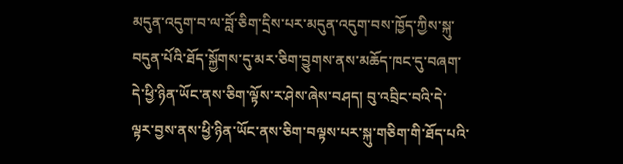མདུན་འདུག་བ་ལ་བློ་ཅིག་དྲིས་པར་མདུན་འདུག་བས་ཁྱོད་ཀྱིས་སྐུ་བདུན་པོའི་ཐོད་སྐྱོགས་དུ་མར་ཅིག་བྱུགས་ནས་མཆོད་ཁང་དུ་བཞག་དེ་ཕྱི་ཉིན་ཡོང་ནས་ཅིག་ལྟོས་ར་ཤེས་ཞེས་བཤད། བུ་འབྲིང་བའི་དེ་ལྟར་བྱས་ནས་ཕྱི་ཉིན་ཡོང་ནས་ཅིག་བལྟས་པར་སྐུ་གཅིག་གི་ཐོད་པའི་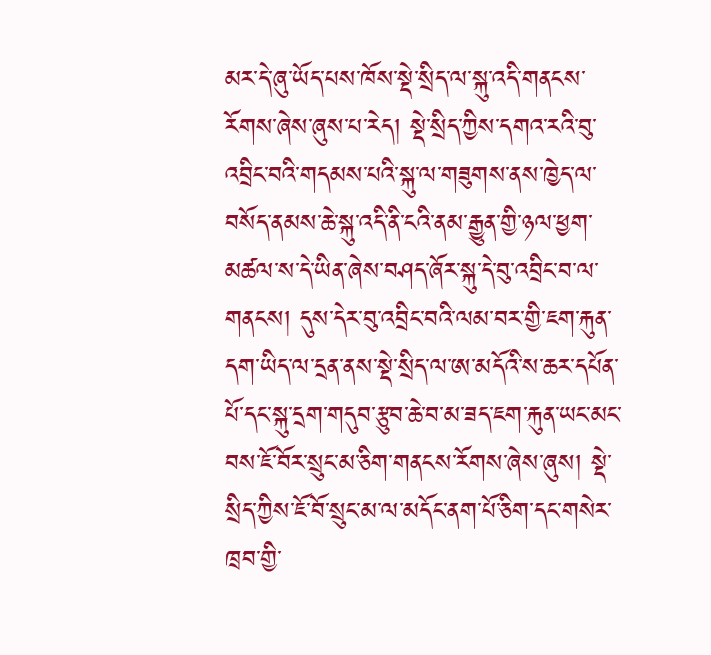མར་དེ་ཞུ་ཡོད་པས་ཁོས་སྡེ་སྲིད་ལ་སྐུ་འདི་གནངས་རོགས་ཞེས་ཞུས་པ་རེད། སྡེ་སྲིད་ཀྱིས་དགའ་རའི་བུ་འབྲིང་བའི་གདམས་པའི་སྐུ་ལ་གཟུགས་ནས་ཁྱེད་ལ་བསོད་ནམས་ཆེ་སྐུ་འདི་ནི་ངའི་ནམ་རྒྱུན་གྱི་ཉལ་ཕྱག་མཚལ་ས་དེ་ཡིན་ཞེས་བཤད་ཞོར་སྐུ་དེ་བུ་འབྲིང་བ་ལ་གནངས། དུས་དེར་བུ་འབྲིང་བའི་ལམ་བར་གྱི་ཇག་རྐུན་དག་ཡིད་ལ་དྲན་ནས་སྡེ་སྲིད་ལ་ཨ་མདོའི་ས་ཆར་དཔོན་པོ་དང་སྐུ་དྲག་གདུབ་རྩུབ་ཆེ་བ་མ་ཟད་ཇག་རྐུན་ཡང་མང་བས་ཇོ་བོར་སྲུང་མ་ཅིག་གནངས་རོགས་ཞེས་ཞུས། སྡེ་སྲིད་ཀྱིས་ཇོ་བོ་སྲུང་མ་ལ་མདོང་ནག་པོ་ཅིག་དང་གསེར་ཁྲབ་གྱི་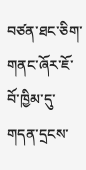བཙན་ཐང་ཅིག་གནང་ཞོར་ཇོ་བོ་ཁྱིམ་དུ་གདན་དྲངས་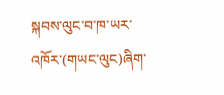སྐབས་ལུང་བ་ཁ་ཡར་འཁོར་(གཡང་ལུང)ཞིག་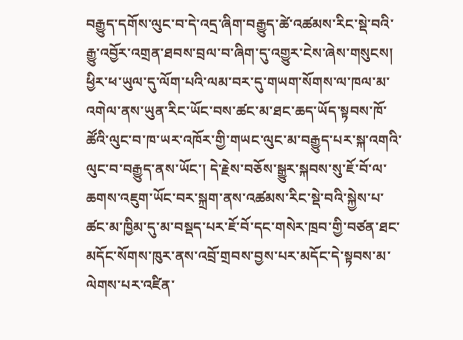བརྒྱུད་དགོས་ལུང་བ་དེ་འདྲ་ཞིག་བརྒྱུད་ཚེ་འཚམས་རིང་སྡེ་བའི་རྒྱུ་འབྱོར་འགྲན་ཐབས་བྲལ་བ་ཞིག་དུ་འགྱུར་ངེས་ཞེས་གསུངས།
ཕྱིར་ཕ་ཡུལ་དུ་ལོག་པའི་ལམ་བར་དུ་གཡག་སོགས་ལ་ཁལ་མ་འགེལ་ནས་ཡུན་རིང་ཡོང་བས་ཚང་མ་ཐང་ཆད་ཡོད་སྟབས་ཁོ་ཚོའི་ལུང་བ་ཁ་ཡར་འཁོར་གྱི་གཡང་ལུང་མ་བརྒྱུད་པར་སྐ་འགའི་ལུང་བ་བརྒྱུད་ནས་ཡོང་། དེ་རྗེས་བཅོས་སྒྱུར་སྐབས་སུ་ཇོ་བོ་ལ་ཆགས་འཇུག་ཡོང་བར་སྐྲག་ནས་འཚམས་རིང་སྡེ་བའི་སྐྱེས་པ་ཚང་མ་ཁྱིམ་དུ་མ་བསྡད་པར་ཇོ་བོ་དང་གསེར་ཁྲབ་གྱི་བཙན་ཐང་མདོང་སོགས་ཁུར་ནས་འབྲོ་གྲབས་བྱས་པར་མདོང་དེ་སྟབས་མ་ལེགས་པར་འཛིན་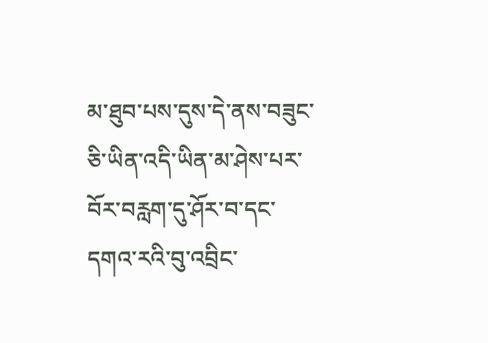མ་ཐུབ་པས་དུས་དེ་ནས་བཟུང་ཅི་ཡིན་འདི་ཡིན་མ་ཤེས་པར་བོར་བརླག་དུ་ཤོར་བ་དང་དགའ་རའི་བུ་འབྲིང་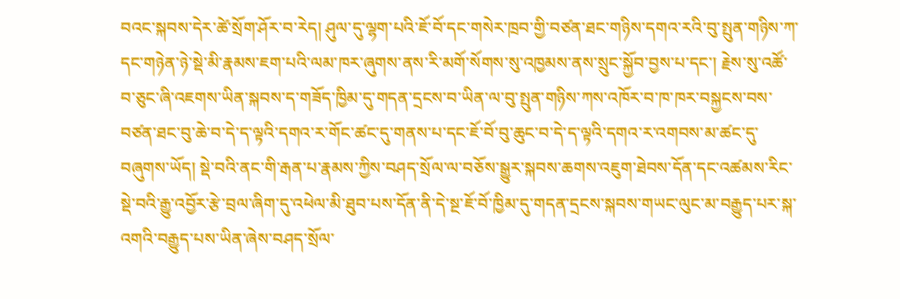བའང་སྐབས་དེར་ཚེ་སྲོག་ཤོར་བ་རེད། ཤུལ་དུ་ལྷག་པའི་ཇོ་བོ་དང་གསེར་ཁྲབ་གྱི་བཙན་ཐང་གཉིས་དགའ་རའི་བུ་སྤུན་གཉིས་ཀ་དང་གཉེན་ཉེ་སྡེ་མི་རྣམས་ཇག་པའི་ལམ་ཁར་ཞུགས་ནས་རི་མགོ་སོགས་སུ་འཁྱམས་ནས་སྲུང་སྐྱོབ་བྱས་པ་དང་། རྗེས་སུ་འཚོ་བ་ཅུང་ཞི་འཇགས་ཡིན་སྐབས་ད་གཟོད་ཁྱིམ་དུ་གདན་དྲངས་བ་ཡིན་ལ་བུ་སྤུན་གཉིས་ཀས་འཁོར་བ་ཁ་ཁར་བསྐྱངས་བས་བཙན་ཐང་བུ་ཆེ་བ་དེ་ད་ལྟའི་དགའ་ར་གོང་ཚང་དུ་གནས་པ་དང་ཇོ་བོ་བུ་ཆུང་བ་དེ་ད་ལྟའི་དགའ་ར་འགབས་མ་ཚང་དུ་བཞུགས་ཡོད། སྡེ་བའི་ནང་གི་རྒན་པ་རྣམས་ཀྱིས་བཤད་སྲོལ་ལ་བཅོས་སྒྱུར་སྐབས་ཆགས་འཇུག་ཐེབས་དོན་དང་འཚམས་རིང་སྡེ་བའི་རྒྱུ་འབྱོར་རྩེ་བྲལ་ཞིག་དུ་འཕེལ་མི་ཐུབ་པས་དོན་ནི་དེ་སྔ་ཇོ་བོ་ཁྱིམ་དུ་གདན་དྲངས་སྐབས་གཡང་ལུང་མ་བརྒྱུད་པར་སྐ་འགའི་བརྒྱུད་པས་ཡིན་ཞེས་བཤད་སྲོལ་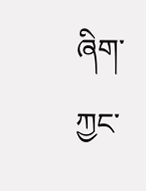ཞིག་ཀྱང་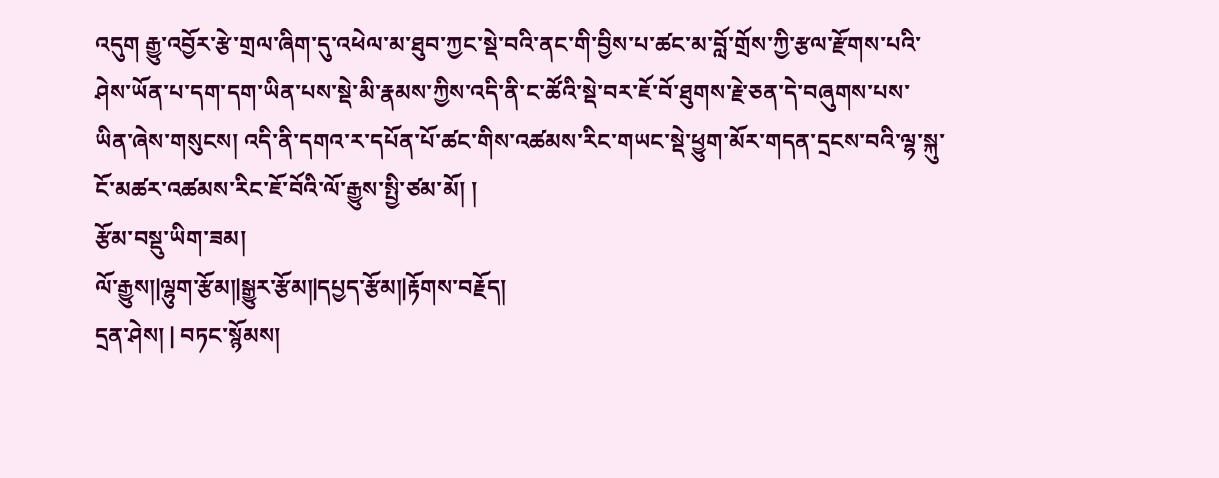འདུག རྒྱུ་འབྱོར་རྩེ་གྲལ་ཞིག་དུ་འཕེལ་མ་ཐུབ་ཀྱང་སྡེ་བའི་ནང་གི་བྱིས་པ་ཚང་མ་བློ་གྲོས་ཀྱི་རྩལ་རྫོགས་པའི་ཤེས་ཡོན་པ་དག་དག་ཡིན་པས་སྡེ་མི་རྣམས་ཀྱིས་འདི་ནི་ང་ཚོའི་སྡེ་བར་ཇོ་བོ་ཐུགས་རྗེ་ཅན་དེ་བཞུགས་པས་ཡིན་ཞེས་གསུངས། འདི་ནི་དགའ་ར་དཔོན་པོ་ཚང་གིས་འཚམས་རིང་གཡང་སྡེ་ཕྱུག་མོར་གདན་དྲངས་བའི་ལྷ་སྐུ་ངོ་མཚར་འཚམས་རིང་ཇོ་བོའི་ལོ་རྒྱུས་སྤྱི་ཙམ་མོ། །
རྩོམ་བསྡུ་ཡིག་ཟམ།
ལོ་རྒྱུས།|ལྷུག་རྩོམ།|སྒྱུར་རྩོམ།|དཔྱད་རྩོམ།|རྟོགས་བརྗོད།
དྲན་ཤེས། | བཏང་སྙོམས།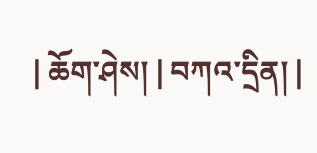| ཆོག་ཤེས། | བཀའ་དྲིན། |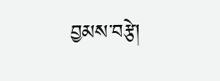བྱམས་བརྩེ།